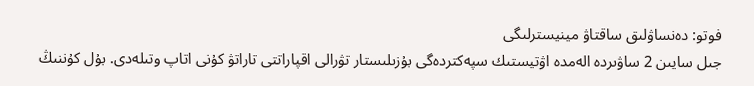فوتو: دەنساۋلىق ساقتاۋ مينيسترلىگى
جىل سايىن 2 ساۋىردە الەمدە اۋتيستىك سپەكتردەگى بۇزىلىستار تۋرالى اقپاراتتى تاراتۋ كۇنى اتاپ وتىلەدى. بۇل كۇننىڭ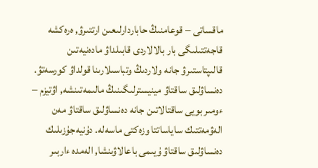ماقساتى – قوعامنىڭ حاباردارلىعىن ارتتىرۋ, ەرەكشە قاجەتتىلىگى بار بالالاردى قابىلداۋ مادەنيەتىن قالىپتاستىرۋ جانە ولاردىڭ وتباسىلارىنا قولداۋ كورسەتۋ.
دەنساۋلىق ساقتاۋ مينيسترلىگىنىڭ مالىمەتىنشە, اۋتيزم – ءومىر بويى ساقتالاتىن جانە دەنساۋلىق ساقتاۋ مەن الەۋمەتتىك ساياساتتا وزەكتى ماسەلە. دۇنيەجۇزىلىك دەنساۋلىق ساقتاۋ ۇيىمى باعالاۋىنشا, الەمدە ءاربىر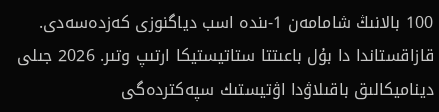100 بالانىڭ شامامەن 1-ىندە اسب دياگنوزى كەزدەسەدى.
قازاقستاندا دا بۇل باعىتتا ستاتيستيكا ارتىپ وتىر. 2026 جىلى ديناميكالىق باقىلاۋدا اۋتيستىك سپەكتردەگى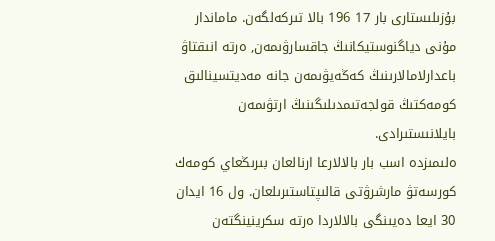بۇزىلىستارى بار 17 196 بالا تىركەلگەن. ماماندار مۇنى دياگنوستيكانىڭ جاقسارۋىمەن, ەرتە انىقتاۋ باعدارلامالارىنىڭ كەڭەيۋىمەن جانە مەديتسينالىق كومەكتىڭ قولجەتىمدىلىگىنىڭ ارتۋىمەن بايلانىستىرادى.
ەلىمىزدە اسب بار بالالارعا ارنالعان بىرىڭعاي كومەك كورسەتۋ مارشرۋتى قالىپتاستىرىلعان. ول 16 ايدان 30 ايعا دەيىنگى بالالاردا ەرتە سكرينينگتەن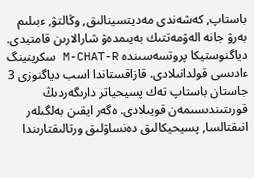باستاپ, كەشەندى مەديتسينالىق, وڭالتۋ, ءبىلىم بەرۋ جانە الەۋمەتتىك بەيىمدەۋ شارالارىن قامتيدى.
دياگنوستيكا پروتسەسىندە M-CHAT-R سكرينينگ ءادىسى قولدانىلادى. قازاقستاندا اسب دياگنوزى 3 جاستان باستاپ تەك پسيحياتر دارىگەردىڭ قورىتىندىسىمەن قويىلادى. ەگەر ايقىن بەلگىلەر انىقتالسا, پسيحيكالىق دەنساۋلىق ورتالىقتارىندا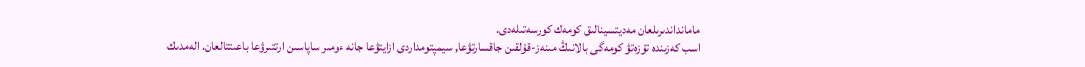مامانداندىرىلعان مەديتسينالىق كومەك كورسەتىلەدى.
اسب كەزىندە تۇزەتۋ كومەگى بالانىڭ مىنەز-قۇلقىن جاقسارتۋعا, سيمپتومداردى ازايتۋعا جانە ءومىر ساپاسىن ارتتىرۋعا باعىتتالعان. الەمدىك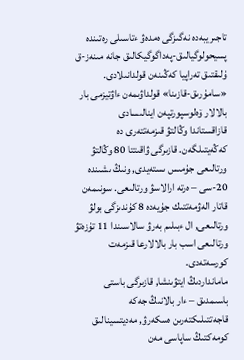تاجىريبەدە نەگىزگى ەمدەۋ ءتاسىلى رەتىندە پسيحولوگيالىق-پەداگوگيكالىق جانە مىنەز-ق ۇلىقتىق تەراپيا كەڭىنەن قولدانىلادى.
«سامۇرىق-قازىنا» قولداۋىمەن ءاۋتيزمى بار بالالار ۆەلوسپورتپەن اينالىسادى
قازاقستاندا وڭالتۋ قىزمەتتەرى دە كەڭەيتىلگەن. قازىرگى ۋاقىتتا 80 وڭالتۋ ورتالىعى جۇمىس ىستەيدى, ونىڭ ىشىندە 20-سى – ەرتە ارالاسۋ ورتالىعى. سونىمەن قاتار الەۋمەتتىك جۇيەدە 8 كۇندىزگى بولۋ ورتالىعى, ال ءبىلىم بەرۋ سالاسىندا 11 تۇزەتۋ ورتالىعى اسب بار بالالارعا قىزمەت كورسەتەدى.
مامانداردىڭ ايتۋىنشا, قازىرگى باستى باسىمدىق – ءار بالانىڭ جەكە قاجەتتىلىكتەرىن ەسكەرۋ, مەديتسينالىق كومەكتىڭ ساپاسى مەن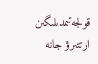قولجەتىمدىلىگىن ارتتىرۋ جانە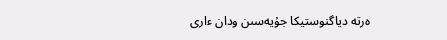ەرتە دياگنوستيكا جۇيەسىن ودان ءارى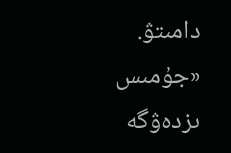دامىتۋ.
«جۇمىس ىزدەۋگە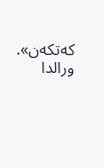كەتكەن». ورالدا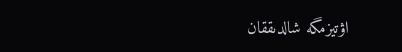اۋتيزمگە شالدىققان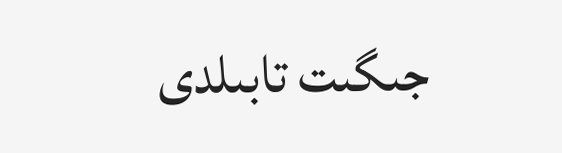جىگىت تابىلدى